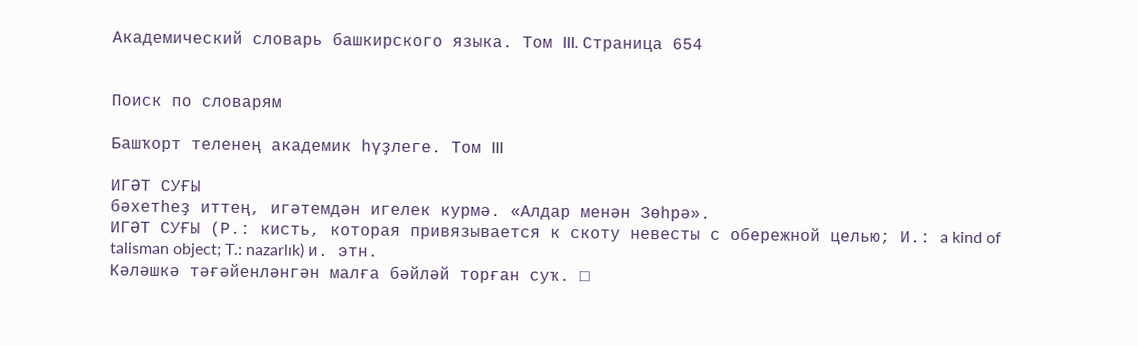Академический словарь башкирского языка. Том III. Страница 654


Поиск по словарям

Башҡорт теленең академик һүҙлеге. Том III

ИГӘТ СУҒЫ
бәхетһеҙ иттең, игәтемдән игелек курмә. «Алдар менән Зөһрә».
ИГӘТ СУҒЫ (Р.: кисть, которая привязывается к скоту невесты с обережной целью; И.: a kind of talisman object; T.: nazarlık) и. этн.
Кәләшкә тәғәйенләнгән малға бәйләй торған суҡ. □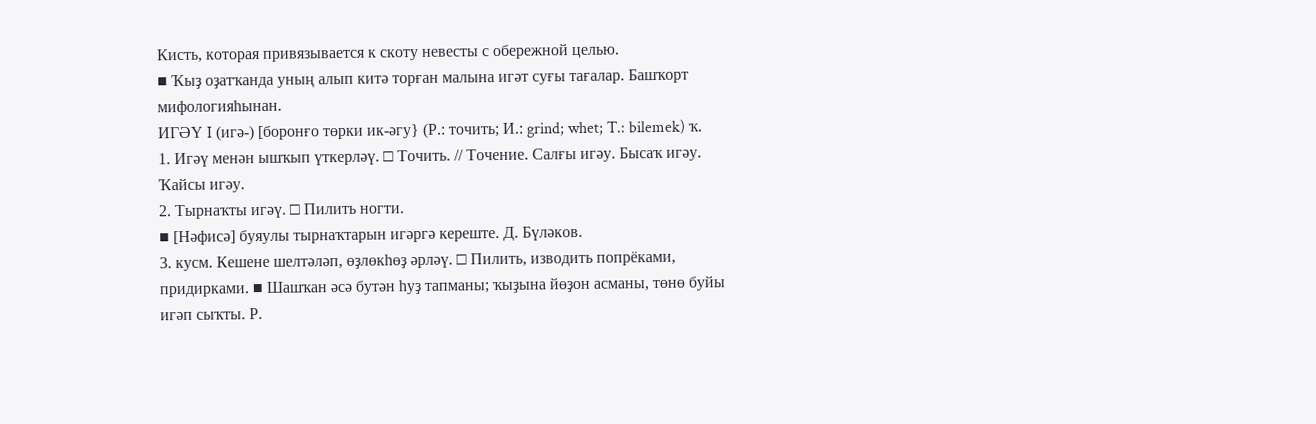Кисть, которая привязывается к скоту невесты с обережной целью.
■ Ҡыҙ оҙатҡанда уның алып китә торған малына игәт суғы тағалар. Башҡорт мифологияһынан.
ИГӘҮ I (игә-) [боронғо төрки ик-әгу} (Р.: точить; И.: grind; whet; T.: bilemek) ҡ.
1. Игәү менән ышҡып үткерләү. □ Точить. // Точение. Салғы игәу. Бысаҡ игәу. Ҡайсы игәу.
2. Тырнаҡты игәү. □ Пилить ногти.
■ [Нәфисә] буяулы тырнаҡтарын игәргә кереште. Д. Бүләков.
3. кусм. Кешене шелтәләп, өҙлөкһөҙ әрләү. □ Пилить, изводить попрёками, придирками. ■ Шашҡан әсә бутән һуҙ тапманы; ҡыҙына йөҙон асманы, төнө буйы игәп сыҡты. Р.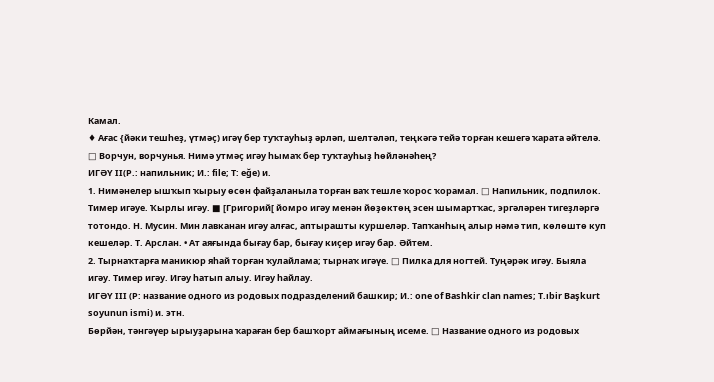Камал.
♦ Ағас {йәки тешһеҙ, үтмәҫ) игәү бер туҡтауһыҙ әрләп, шелтәләп, теңкәгә тейә торған кешегә ҡарата әйтелә. □ Ворчун, ворчунья. Нимә утмәҫ игәу һымаҡ бер туҡтауһыҙ һөйләнәһең?
ИГӘҮ II(Р.: напильник; И.: file; T: eğe) и.
1. Нимәнелер ышҡып ҡырыу өсөн файҙаланыла торған ваҡ тешле ҡорос ҡорамал. □ Напильник, подпилок. Тимер игәуе. Ҡырлы игәу. ■ [Григорий[ йомро игәу менән йөҙөктөң эсен шымартҡас, эргәләрен тигеҙләргә тотондо. Н. Мусин. Мин лавканан игәу алғас, аптырашты куршеләр. Тапҡанһың алыр нәмә тип, көлөштө куп кешеләр. Т. Арслан. • Ат аяғында бығау бар, бығау киҫер игәу бар. Әйтем.
2. Тырнаҡтарға маникюр яһай торған ҡулайлама; тырнаҡ игәүе. □ Пилка для ногтей. Туңәрәк игәу. Быяла игәу. Тимер игәу. Игәу һатып алыу. Игәу һайлау.
ИГӘҮ III (Р: название одного из родовых подразделений башкир; И.: one of Bashkir clan names; T.ıbir Başkurt soyunun ismi) и. этн.
Бөрйән, тәнгәүер ырыуҙарына ҡараған бер башҡорт аймағының исеме. □ Название одного из родовых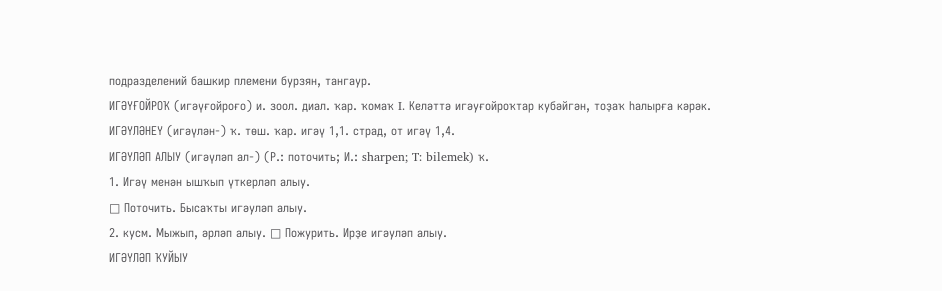подразделений башкир племени бурзян, тангаур.
ИГӘҮҒОЙРОҠ (игәүғойроғо) и. зоол. диал. ҡар. ҡомаҡ I. Келәттә игәуғойроҡтар кубәйгән, тоҙаҡ һалырға кәрәк.
ИГӘҮЛӘНЕҮ (игәүлән-) ҡ. төш. ҡар. игәү 1,1. страд, от игәү 1,4.
ИГӘҮЛӘП АЛЫУ (игәүләп ал-) (Р.: поточить; И.: sharpen; T: bilemek) ҡ.
1. Игәү менән ышҡып үткерләп алыу.
□ Поточить. Бысаҡты игәуләп алыу.
2. кусм. Мыжып, әрләп алыу. □ Пожурить. Ирҙе игәуләп алыу.
ИГӘҮЛӘП ҠУЙЫУ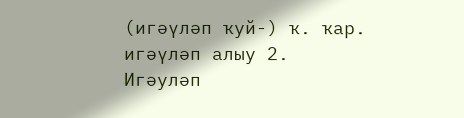(игәүләп ҡуй-) ҡ. ҡар. игәүләп алыу 2. Игәуләп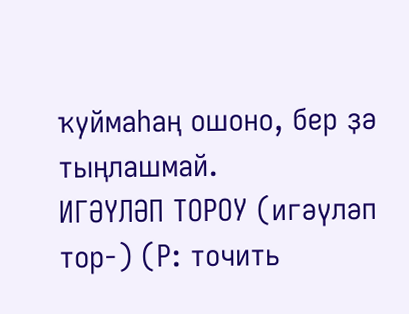ҡуймаһаң ошоно, бер ҙә тыңлашмай.
ИГӘҮЛӘП ТОРОУ (игәүләп тор-) (Р: точить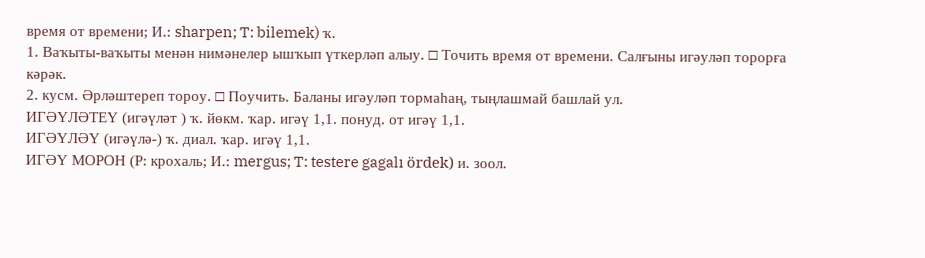время от времени; И.: sharpen; T: bilemek) ҡ.
1. Ваҡыты-ваҡыты менән нимәнелер ышҡып үткерләп алыу. □ Точить время от времени. Салғыны игәуләп торорға кәрәк.
2. кусм. Әрләштереп тороу. □ Поучить. Баланы игәуләп тормаһаң, тыңлашмай башлай ул.
ИГӘҮЛӘТЕҮ (игәүләт ) ҡ. йөкм. ҡар. игәү 1,1. понуд. от игәү 1,1.
ИГӘҮЛӘҮ (игәүлә-) ҡ. диал. ҡар. игәү 1,1.
ИГӘҮ МОРОН (Р: крохаль; И.: mergus; T: testere gagalı ördek) и. зоол.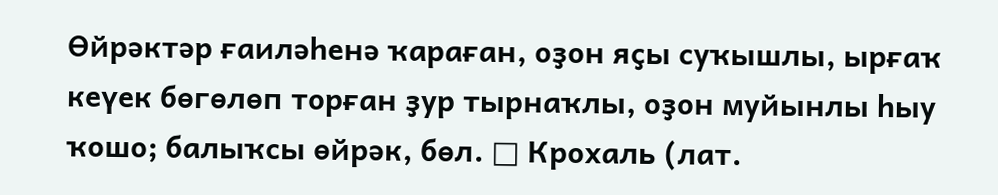Өйрәктәр ғаиләһенә ҡараған, оҙон яҫы суҡышлы, ырғаҡ кеүек бөгөлөп торған ҙур тырнаҡлы, оҙон муйынлы һыу ҡошо; балыҡсы өйрәк, бөл. □ Крохаль (лат.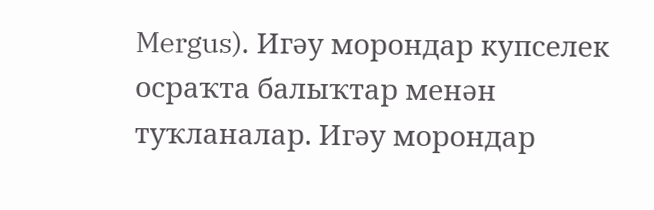Mergus). Игәу морондар купселек осраҡта балыҡтар менән туҡланалар. Игәу морондар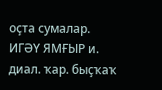оҫта сумалар.
ИГӘҮ ЯМҒЫР и. диал. ҡар. быҫҡаҡ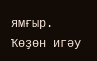ямғыр. Ҡөҙөн игәу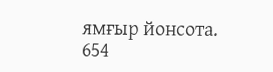ямғыр йонсота.
654